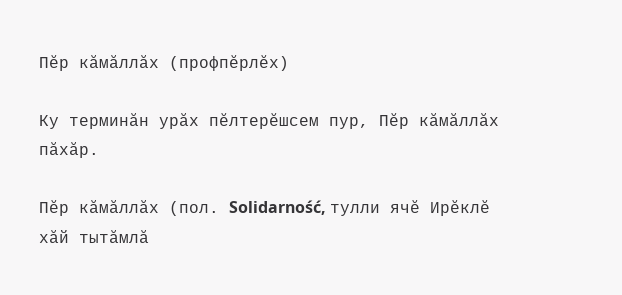Пĕр кăмăллăх (профпĕрлĕх)

Ку терминăн урăх пĕлтерĕшсем пур, Пĕр кăмăллăх пăхăр.

Пĕр кăмăллăх (пол. Solidarność, тулли ячĕ Ирĕклĕ хăй тытăмлă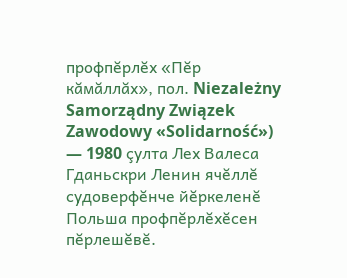профпĕрлĕх «Пĕр кăмăллăх», пол. Niezależny Samorządny Związek Zawodowy «Solidarność») — 1980 çулта Лех Валеса Гданьскри Ленин ячĕллĕ судоверфĕнче йĕркеленĕ Польша профпĕрлĕхĕсен пĕрлешĕвĕ.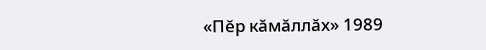«Пĕр кăмăллăх» 1989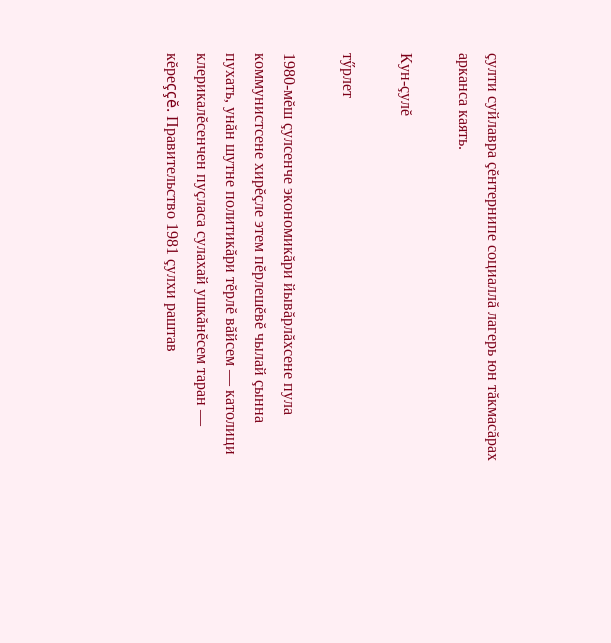çулти суйлавра çĕнтернипе социаллă лагерь юн тăкмасăрах арканса каять.

Кун-çулĕ

тӳрлет

1980-мĕш çулсенче экономикăри йывăрлăхсене пула коммунистсене хирĕçле этем пĕрлешĕвĕ чылай çынна пухать, унăн шутне политикăри тĕрлĕ вăйсем — католици клерикалĕсенчен пуçласа сулахай ушкăнĕсем таран — кĕреççĕ. Правительство 1981 çулхи раштав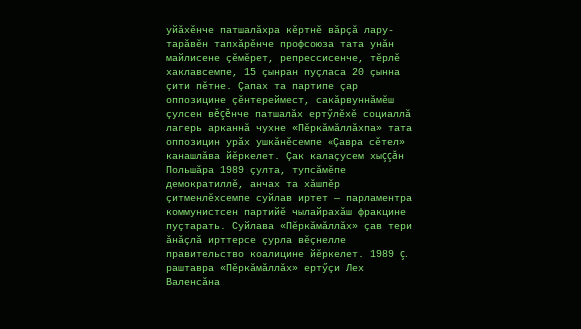уйăхĕнче патшалăхра кĕртнĕ вăрçă лару-тарăвĕн тапхăрĕнче профсоюза тата унăн майлисене çĕмĕрет, репрессисенче, тĕрлĕ хаклавсемпе, 15 çынран пуçласа 20 çынна çити пĕтне. Çапах та партипе çар оппозицине çĕнтереймест, сакăрвуннăмĕш çулсен вĕçĕнче патшалăх ертӳлĕхĕ социаллă лагерь арканнă чухне «Пĕркăмăллăхпа» тата оппозицин урăх ушкăнĕсемпе «Çавра сĕтел» канашлăва йĕркелет. Çак калаçусем хыççăн Польшăра 1989 çулта, тупсăмĕпе демократиллĕ, анчах та хăшпĕр çитменлĕхсемпе суйлав иртет — парламентра коммунистсен партийĕ чылайрахăш фракцине пуçтарать. Суйлава «Пĕркăмăллăх» çав тери ăнăçлă ирттерсе çурла вĕçнелле правительство коалицине йĕркелет. 1989 ç. раштавра «Пĕркăмăллăх» ертӳçи Лех Валенсăна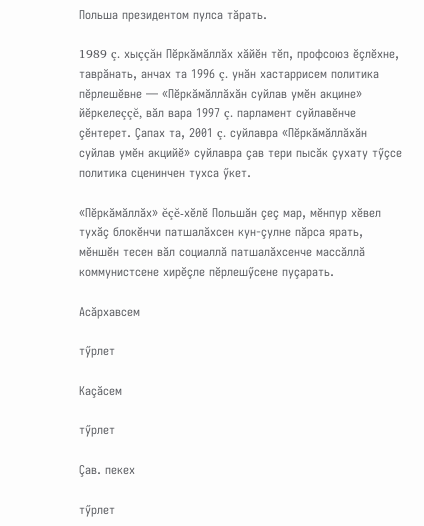Польша президентом пулса тăрать.

1989 ç. хыççăн Пĕркăмăллăх хăйĕн тĕп, профсоюз ĕçлĕхне, таврăнать, анчах та 1996 ç. унăн хастаррисем политика пĕрлешĕвне — «Пĕркăмăллăхăн суйлав умĕн акцине» йĕркелеççĕ, вăл вара 1997 ç. парламент суйлавĕнче çĕнтерет. Çапах та, 2001 ç. суйлавра «Пĕркăмăллăхăн суйлав умĕн акцийĕ» суйлавра çав тери пысăк çухату тӳçсе политика сценинчен тухса ӳкет.

«Пĕркăмăллăх» ĕçĕ-хĕлĕ Польшăн çеç мар, мĕнпур хĕвел тухăç блокĕнчи патшалăхсен кун-çулне пăрса ярать, мĕншĕн тесен вăл социаллă патшалăхсенче массăллă коммунистсене хирĕçле пĕрлешӳсене пуçарать.

Асăрхавсем

тӳрлет

Каçăсем

тӳрлет

Çав. пекех

тӳрлет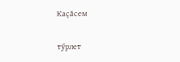Каçăсем

тӳрлет